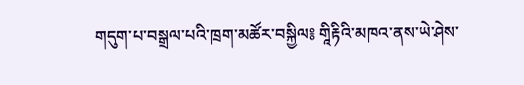གདུག་པ་བསྒྲལ་པའི་ཁྲག་མཚོར་བསྐྱིལ༔ གཱིརྟིའི་མཁའ་ནས་ཡེ་ཤེས་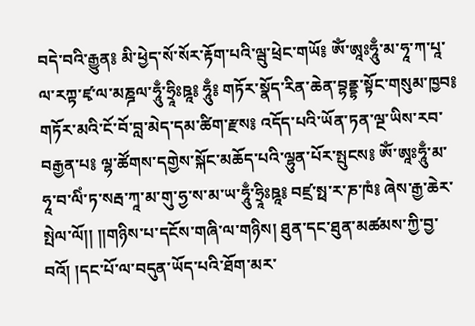བདེ་བའི་རྒྱུན༔ མི་ཕྱེད་སོ་སོར་རྟོག་པའི་ལྦུ་ཕྲེང་གཡོ༔ ཨོཾ་ཨཱཿཧཱུྃ་མ་ཧཱ་ཀ་པཱ་ལ་རཀྟ་ཛྭ་ལ་མཎྜལ་ཧཱུྃ་ཧྲཱིཿཋཱ༔ ཧཱུྃ༔ གཏོར་སྣོད་རིན་ཆེན་བྷནྡྷ་སྟོང་གསུམ་ཁྱབ༔ གཏོར་མའི་ངོ་བོ་བླ་མེད་དམ་ཚིག་རྫས༔ འདོད་པའི་ཡོན་ཏན་ལྔ་ཡིས་རབ་བརྒྱན་པ༔ ལྷ་ཚོགས་དགྱེས་སྐོང་མཆོད་པའི་ལྷུན་པོར་སྤུངས༔ ཨོཾ་ཨཱཿཧཱུྃ་མ་ཧཱ་བ་ལིཾ་ཏ་སརྦ་ཀཱ་མ་གུ་ཧྱ་ས་མ་ཡ་ཧཱུྃ་ཧྲཱིཿཋཱ༔ བཛྲ་སྥ་ར་ཎ་ཁཾ༔ ཞེས་རྒྱ་ཆེར་སྤེལ་ལོ།། །།གཉིས་པ་དངོས་གཞི་ལ་གཉིས། ཐུན་དང་ཐུན་མཚམས་ཀྱི་བྱ་བའོ། །དང་པོ་ལ་བདུན་ཡོད་པའི་ཐོག་མར་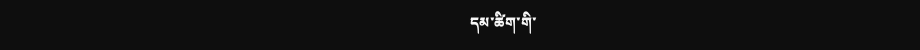དམ་ཚིག་གི་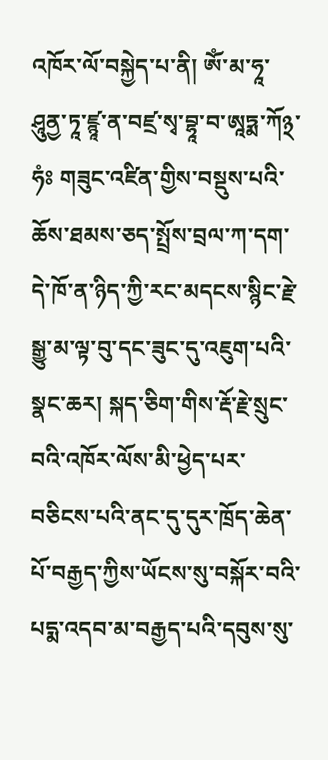འཁོར་ལོ་བསྐྱེད་པ་ནི། ཨོཾ་མ་ཧཱ་ཤཱུནྱ་ཏཱ་ཛྙཱ་ན་བཛྲ་སྭ་བྷཱ་བ་ཨཱཏྨ་ཀོ྅་ཧཾཿ གཟུང་འཛིན་གྱིས་བསྡུས་པའི་ཆོས་ཐམས་ཅད་སྤྲོས་བྲལ་ཀ་དག་དེ་ཁོ་ན་ཉིད་ཀྱི་རང་མདངས་སྙིང་རྗེ་སྒྱུ་མ་ལྟ་བུ་དང་ཟུང་དུ་འཇུག་པའི་སྣང་ཆར། སྐད་ཅིག་གིས་རྡོ་རྗེ་སྲུང་བའི་འཁོར་ལོས་མི་ཕྱེད་པར་བཅིངས་པའི་ནང་དུ་དུར་ཁྲོད་ཆེན་པོ་བརྒྱད་ཀྱིས་ཡོངས་སུ་བསྐོར་བའི་པདྨ་འདབ་མ་བརྒྱད་པའི་དབུས་སུ་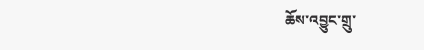ཆོས་འབྱུང་གྲུ་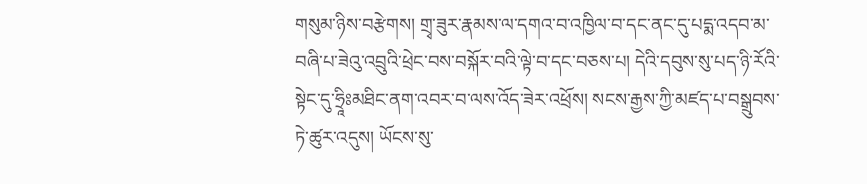གསུམ་ཉིས་བརྩེགས། གྲྭ་ཟུར་རྣམས་ལ་དགའ་བ་འཁྱིལ་བ་དང་ནང་དུ་པདྨ་འདབ་མ་བཞི་པ་ཟེའུ་འབྲུའི་ཕྲེང་བས་བསྐོར་བའི་ལྟེ་བ་དང་བཅས་པ། དེའི་དབུས་སུ་པད་ཉི་རོའི་སྟེང་དུ་ཧྲཱིཿམཐིང་ནག་འབར་བ་ལས་འོད་ཟེར་འཕྲོས། སངས་རྒྱས་ཀྱི་མཛད་པ་བསྒྲུབས་ཏེ་ཚུར་འདུས། ཡོངས་སུ་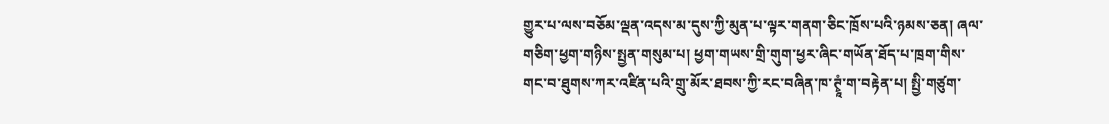གྱུར་པ་ལས་བཅོམ་ལྡན་འདས་མ་དུས་ཀྱི་མུན་པ་ལྟར་གནག་ཅིང་ཁྲོས་པའི་ཉམས་ཅན། ཞལ་གཅིག་ཕྱག་གཉིས་སྤྱན་གསུམ་པ། ཕྱག་གཡས་གྲི་གུག་ཕྱར་ཞིང་གཡོན་ཐོད་པ་ཁྲག་གིས་གང་བ་ཐུགས་ཀར་འཛིན་པའི་གྲུ་མོར་ཐབས་ཀྱི་རང་བཞིན་ཁ་ཊྭཱཾ་ག་བརྟེན་པ། སྤྱི་གཙུག་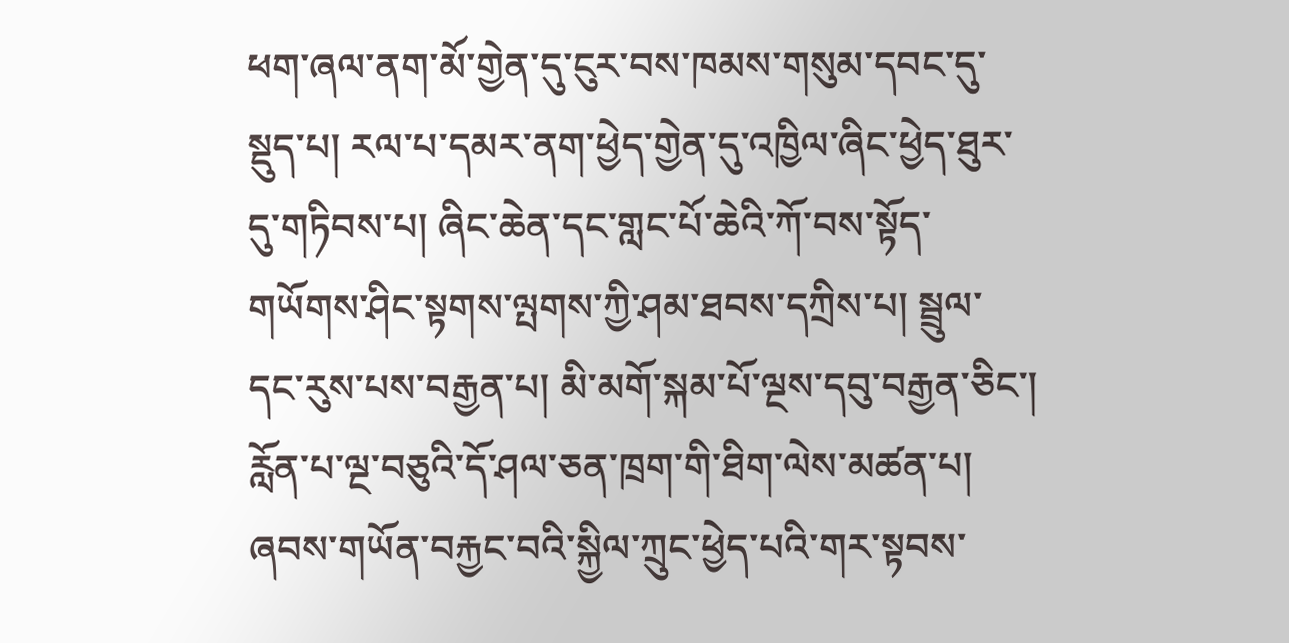ཕག་ཞལ་ནག་མོ་གྱེན་དུ་ངུར་བས་ཁམས་གསུམ་དབང་དུ་སྡུད་པ། རལ་པ་དམར་ནག་ཕྱེད་གྱེན་དུ་འཁྱིལ་ཞིང་ཕྱེད་ཐུར་དུ་གཏིབས་པ། ཞིང་ཆེན་དང་གླང་པོ་ཆེའི་ཀོ་བས་སྟོད་གཡོགས་ཤིང་སྟགས་ལྤགས་ཀྱི་ཤམ་ཐབས་དཀྲིས་པ། སྦྲུལ་དང་རུས་པས་བརྒྱན་པ། མི་མགོ་སྐམ་པོ་ལྔས་དབུ་བརྒྱན་ཅིང་། རློན་པ་ལྔ་བཅུའི་དོ་ཤལ་ཅན་ཁྲག་གི་ཐིག་ལེས་མཚན་པ། ཞབས་གཡོན་བརྐྱང་བའི་སྐྱིལ་ཀྲུང་ཕྱེད་པའི་གར་སྟབས་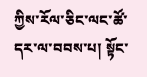ཀྱིས་རོལ་ཅིང་ལང་ཚོ་དར་ལ་བབས་པ། སྟོང་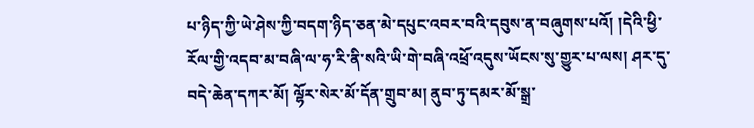པ་ཉིད་ཀྱི་ཡེ་ཤེས་ཀྱི་བདག་ཉིད་ཅན་མེ་དཔུང་འབར་བའི་དབུས་ན་བཞུགས་པའོ། །དེའི་ཕྱི་རོལ་གྱི་འདབ་མ་བཞི་ལ་ཧ་རི་ནི་སའི་ཡི་གེ་བཞི་འཕྲོ་འདུས་ཡོངས་སུ་གྱུར་པ་ལས། ཤར་དུ་བདེ་ཆེན་དཀར་མོ། ལྷོར་སེར་མོ་དོན་གྲུབ་མ། ནུབ་ཏུ་དམར་མོ་སྒྲ་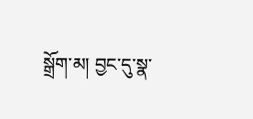སྒྲོག་མ། བྱང་དུ་སྣ་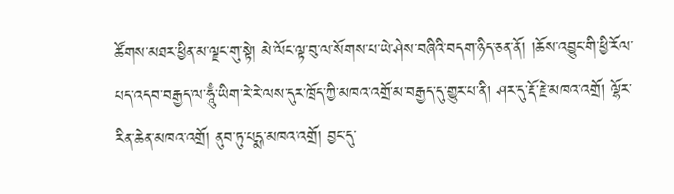ཚོགས་མཐར་ཕྱིན་མ་ལྗང་གུ་སྟེ། མེ་ལོང་ལྟ་བུ་ལ་སོགས་པ་ཡེ་ཤེས་བཞིའི་བདག་ཉིད་ཅན་ནོ། །ཆོས་འབྱུང་གི་ཕྱི་རོལ་པད་འདབ་བརྒྱད་ལ་ཧཱུྃ་ཡིག་རེ་རེ་ལས་དུར་ཁྲོད་ཀྱི་མཁའ་འགྲོ་མ་བརྒྱད་དུ་གྱུར་པ་ནི། ཤར་དུ་རྡོ་རྗེ་མཁའ་འགྲོ། ལྷོར་རིན་ཆེན་མཁའ་འགྲོ། ནུབ་ཏུ་པདྨ་མཁའ་འགྲོ། བྱང་དུ་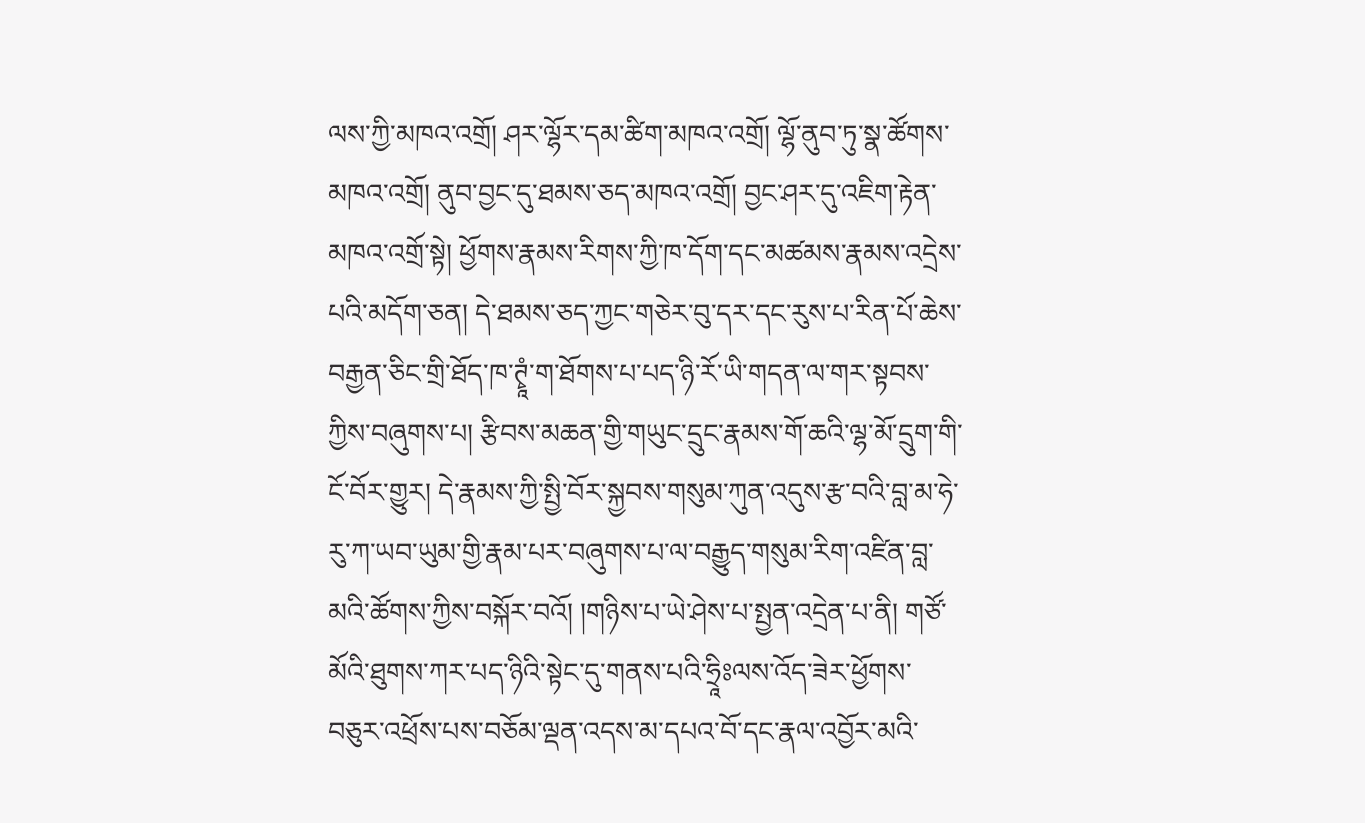ལས་ཀྱི་མཁའ་འགྲོ། ཤར་ལྷོར་དམ་ཚིག་མཁའ་འགྲོ། ལྷོ་ནུབ་ཏུ་སྣ་ཚོགས་མཁའ་འགྲོ། ནུབ་བྱང་དུ་ཐམས་ཅད་མཁའ་འགྲོ། བྱང་ཤར་དུ་འཇིག་རྟེན་མཁའ་འགྲོ་སྟེ། ཕྱོགས་རྣམས་རིགས་ཀྱི་ཁ་དོག་དང་མཚམས་རྣམས་འདྲེས་པའི་མདོག་ཅན། དེ་ཐམས་ཅད་ཀྱང་གཅེར་བུ་དར་དང་རུས་པ་རིན་པོ་ཆེས་བརྒྱན་ཅིང་གྲི་ཐོད་ཁ་ཊྭཱཾ་ག་ཐོགས་པ་པད་ཉི་རོ་ཡི་གདན་ལ་གར་སྟབས་ཀྱིས་བཞུགས་པ། རྩིབས་མཆན་གྱི་གཡུང་དྲུང་རྣམས་གོ་ཆའི་ལྷ་མོ་དྲུག་གི་ངོ་བོར་གྱུར། དེ་རྣམས་ཀྱི་སྤྱི་བོར་སྐྱབས་གསུམ་ཀུན་འདུས་རྩ་བའི་བླ་མ་ཧེ་རུ་ཀ་ཡབ་ཡུམ་གྱི་རྣམ་པར་བཞུགས་པ་ལ་བརྒྱུད་གསུམ་རིག་འཛིན་བླ་མའི་ཚོགས་ཀྱིས་བསྐོར་བའོ། །གཉིས་པ་ཡེ་ཤེས་པ་སྤྱན་འདྲེན་པ་ནི། གཙོ་མོའི་ཐུགས་ཀར་པད་ཉིའི་སྟེང་དུ་གནས་པའི་ཧྲཱིཿལས་འོད་ཟེར་ཕྱོགས་བཅུར་འཕྲོས་པས་བཅོམ་ལྡན་འདས་མ་དཔའ་བོ་དང་རྣལ་འབྱོར་མའི་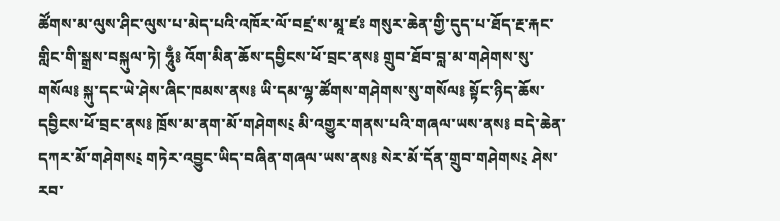ཚོགས་མ་ལུས་ཤིང་ལུས་པ་མེད་པའི་འཁོར་ལོ་བཛྲ་ས་མཱ་ཛཿ གསུར་ཆེན་གྱི་དུད་པ་ཐོད་རྔ་རྐང་གླིང་གི་སྒྲས་བསྐུལ་ཏེ། ཧཱུྃ༔ འོག་མིན་ཆོས་དབྱིངས་ཕོ་བྲང་ནས༔ གྲུབ་ཐོབ་བླ་མ་གཤེགས་སུ་གསོལ༔ སྐུ་དང་ཡེ་ཤེས་ཞིང་ཁམས་ནས༔ ཡི་དམ་ལྷ་ཚོགས་གཤེགས་སུ་གསོལ༔ སྟོང་ཉིད་ཆོས་དབྱིངས་ཕོ་བྲང་ནས༔ ཁྲོས་མ་ནག་མོ་གཤེགས༴ མི་འགྱུར་གནས་པའི་གཞལ་ཡས་ནས༔ བདེ་ཆེན་དཀར་མོ་གཤེགས༴ གཏེར་འབྱུང་ཡིད་བཞིན་གཞལ་ཡས་ནས༔ སེར་མོ་དོན་གྲུབ་གཤེགས༴ ཤེས་རབ་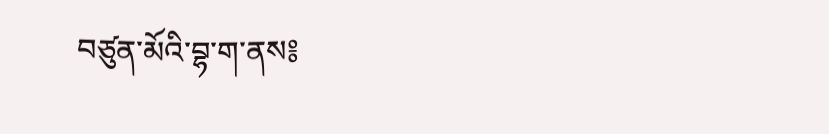བཙུན་མོའི་བྷ་ག་ནས༔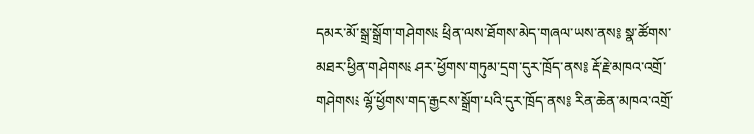དམར་མོ་སྒྲ་སྒྲོག་གཤེགས༴ ཕྲིན་ལས་ཐོགས་མེད་གཞལ་ཡས་ནས༔ སྣ་ཚོགས་མཐར་ཕྱིན་གཤེགས༴ ཤར་ཕྱོགས་གཏུམ་དྲག་དུར་ཁྲོད་ནས༔ རྡོ་རྗེ་མཁའ་འགྲོ་གཤེགས༴ ལྷོ་ཕྱོགས་གད་རྒྱངས་སྒྲོག་པའི་དུར་ཁྲོད་ནས༔ རིན་ཆེན་མཁའ་འགྲོ་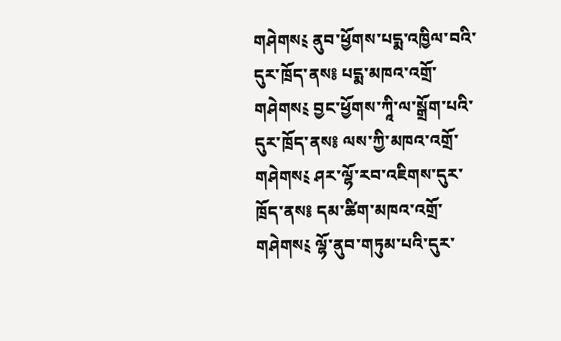གཤེགས༴ ནུབ་ཕྱོགས་པདྨ་འཁྱིལ་བའི་དུར་ཁྲོད་ནས༔ པདྨ་མཁའ་འགྲོ་གཤེགས༴ བྱང་ཕྱོགས་ཀཱི་ལ་སྒྲོག་པའི་དུར་ཁྲོད་ནས༔ ལས་ཀྱི་མཁའ་འགྲོ་གཤེགས༴ ཤར་ལྷོ་རབ་འཇིགས་དུར་ཁྲོད་ནས༔ དམ་ཚིག་མཁའ་འགྲོ་གཤེགས༴ ལྷོ་ནུབ་གཏུམ་པའི་དུར་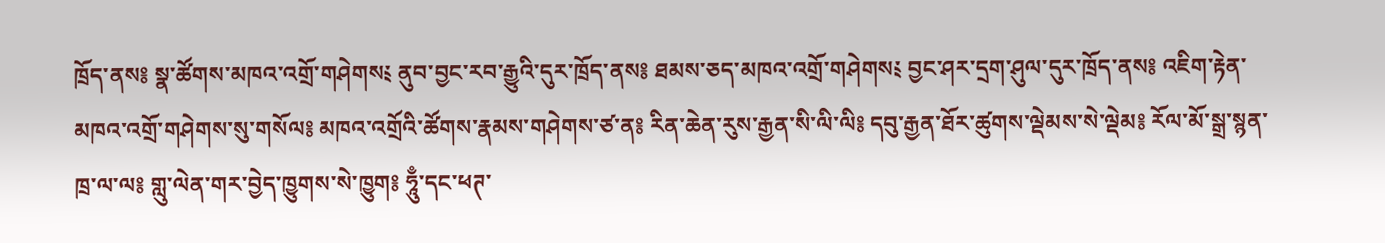ཁྲོད་ནས༔ སྣ་ཚོགས་མཁའ་འགྲོ་གཤེགས༴ ནུབ་བྱང་རབ་རྒྱུའི་དུར་ཁྲོད་ནས༔ ཐམས་ཅད་མཁའ་འགྲོ་གཤེགས༴ བྱང་ཤར་དྲག་ཤུལ་དུར་ཁྲོད་ནས༔ འཇིག་རྟེན་མཁའ་འགྲོ་གཤེགས་སུ་གསོལ༔ མཁའ་འགྲོའི་ཚོགས་རྣམས་གཤེགས་ཙ་ན༔ རིན་ཆེན་རུས་རྒྱན་སི་ལི་ལི༔ དབུ་རྒྱན་ཐོར་ཚུགས་ལྡེམས་སེ་ལྡེམ༔ རོལ་མོ་སྒྲ་སྙན་ཁྲ་ལ་ལ༔ གླུ་ལེན་གར་བྱེད་ཁྱུགས་སེ་ཁྱུག༔ ཧཱུྃ་དང་ཕཊ་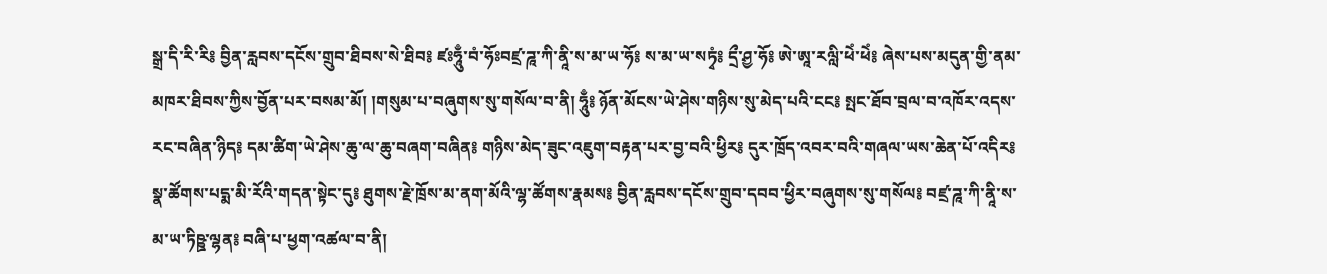སྒྲ་དི་རི་རི༔ བྱིན་རླབས་དངོས་གྲུབ་ཐིབས་སེ་ཐིབ༔ ཛཿཧཱུྃ་བཾ་ཧོཿབཛྲ་ཌཱ་ཀི་ནཱི་ས་མ་ཡ་ཧོ༔ ས་མ་ཡ་སཏྭཾ༔ དྲྀ་ཤྱ་ཧོ༔ ཨེ་ཨཱ་རལླི་ཕེཾ་ཕེཾ༔ ཞེས་པས་མདུན་གྱི་ནམ་མཁར་ཐིབས་ཀྱིས་བྱོན་པར་བསམ་མོ། །གསུམ་པ་བཞུགས་སུ་གསོལ་བ་ནི། ཧཱུྃ༔ ཉོན་མོངས་ཡེ་ཤེས་གཉིས་སུ་མེད་པའི་ངང༔ སྤང་ཐོབ་བྲལ་བ་འཁོར་འདས་རང་བཞིན་ཉིད༔ དམ་ཚིག་ཡེ་ཤེས་ཆུ་ལ་ཆུ་བཞག་བཞིན༔ གཉིས་མེད་ཟུང་འཇུག་བརྟན་པར་བྱ་བའི་ཕྱིར༔ དུར་ཁྲོད་འབར་བའི་གཞལ་ཡས་ཆེན་པོ་འདིར༔ སྣ་ཚོགས་པདྨ་མི་རོའི་གདན་སྟེང་དུ༔ ཐུགས་རྗེ་ཁྲོས་མ་ནག་མོའི་ལྷ་ཚོགས་རྣམས༔ བྱིན་རླབས་དངོས་གྲུབ་དབབ་ཕྱིར་བཞུགས་སུ་གསོལ༔ བཛྲ་ཌཱ་ཀི་ནཱི་ས་མ་ཡ་ཏིཥྛ་ལྷན༔ བཞི་པ་ཕྱག་འཚལ་བ་ནི།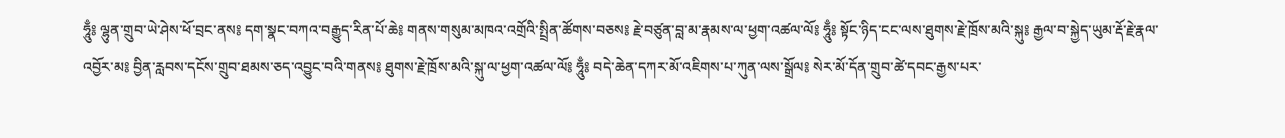ཧཱུྃ༔ ལྷུན་གྲུབ་ཡེ་ཤེས་ཕོ་བྲང་ནས༔ དག་སྣང་བཀའ་བརྒྱུད་རིན་པོ་ཆེ༔ གནས་གསུམ་མཁའ་འགྲོའི་སྤྲིན་ཚོགས་བཅས༔ རྗེ་བཙུན་བླ་མ་རྣམས་ལ་ཕྱག་འཚལ་ལོ༔ ཧཱུྃ༔ སྟོང་ཉིད་ངང་ལས་ཐུགས་རྗེ་ཁྲོས་མའི་སྐུ༔ རྒྱལ་བ་སྐྱེད་ཡུམ་རྡོ་རྗེ་རྣལ་འབྱོར་མ༔ བྱིན་རླབས་དངོས་གྲུབ་ཐམས་ཅད་འབྱུང་བའི་གནས༔ ཐུགས་རྗེ་ཁྲོས་མའི་སྐུ་ལ་ཕྱག་འཚལ་ལོ༔ ཧཱུྃ༔ བདེ་ཆེན་དཀར་མོ་འཇིགས་པ་ཀུན་ལས་སྒྲོལ༔ སེར་མོ་དོན་གྲུབ་ཚེ་དབང་རྒྱས་པར་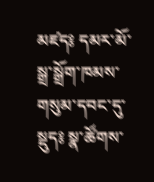མཛད༔ དམར་མོ་སྒྲ་སྒྲོག་ཁམས་གསུམ་དབང་དུ་སྡུད༔ སྣ་ཚོགས་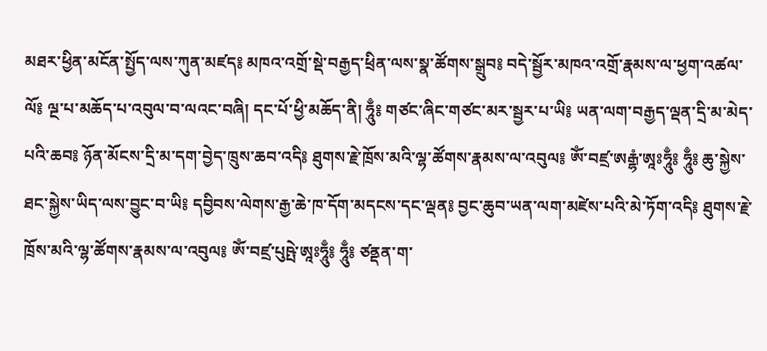མཐར་ཕྱིན་མངོན་སྤྱོད་ལས་ཀུན་མཛད༔ མཁའ་འགྲོ་སྡེ་བརྒྱད་ཕྲིན་ལས་སྣ་ཚོགས་སྒྲུབ༔ བདེ་སྦྱོར་མཁའ་འགྲོ་རྣམས་ལ་ཕྱག་འཚལ་ལོ༔ ལྔ་པ་མཆོད་པ་འབུལ་བ་ལའང་བཞི། དང་པོ་ཕྱི་མཆོད་ནི། ཧཱུྃ༔ གཙང་ཞིང་གཙང་མར་སྦྱར་པ་ཡི༔ ཡན་ལག་བརྒྱད་ལྡན་དྲི་མ་མེད་པའི་ཆབ༔ ཉོན་མོངས་དྲི་མ་དག་བྱེད་ཁྲུས་ཆབ་འདི༔ ཐུགས་རྗེ་ཁྲོས་མའི་ལྷ་ཚོགས་རྣམས་ལ་འབུལ༔ ཨོཾ་བཛྲ་ཨརྒྷཾ་ཨཱཿཧཱུྃ༔ ཧཱུྃ༔ ཆུ་སྐྱེས་ཐང་སྐྱེས་ཡིད་ལས་བྱུང་བ་ཡི༔ དབྱིབས་ལེགས་རྒྱ་ཆེ་ཁ་དོག་མདངས་དང་ལྡན༔ བྱང་ཆུབ་ཡན་ལག་མཛེས་པའི་མེ་ཏོག་འདི༔ ཐུགས་རྗེ་ཁྲོས་མའི་ལྷ་ཚོགས་རྣམས་ལ་འབུལ༔ ཨོཾ་བཛྲ་པུཥྤེ་ཨཱཿཧཱུྃ༔ ཧཱུྃ༔ ཙནྡན་ག་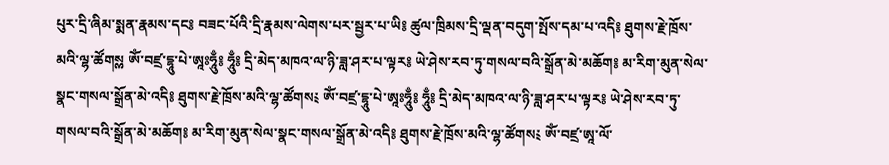པུར་དྲི་ཞིམ་སྨན་རྣམས་དང༔ བཟང་པོའི་དྲི་རྣམས་ལེགས་པར་སྦྱར་པ་ཡི༔ ཚུལ་ཁྲིམས་དྲི་ལྡན་བདུག་སྤོས་དམ་པ་འདི༔ ཐུགས་རྗེ་ཁྲོས་མའི་ལྷ་ཚོགསྎ ཨོཾ་བཛྲ་དྷཱུ་པེ་ཨཱཿཧཱུྃ༔ ཧཱུྃ༔ དྲི་མེད་མཁའ་ལ་ཉི་ཟླ་ཤར་པ་ལྟར༔ ཡེ་ཤེས་རབ་ཏུ་གསལ་བའི་སྒྲོན་མེ་མཆོག༔ མ་རིག་མུན་སེལ་སྣང་གསལ་སྒྲོན་མེ་འདི༔ ཐུགས་རྗེ་ཁྲོས་མའི་ལྷ་ཚོགས༴ ཨོཾ་བཛྲ་དྷཱུ་པེ་ཨཱཿཧཱུྃ༔ ཧཱུྃ༔ དྲི་མེད་མཁའ་ལ་ཉི་ཟླ་ཤར་པ་ལྟར༔ ཡེ་ཤེས་རབ་ཏུ་གསལ་བའི་སྒྲོན་མེ་མཆོག༔ མ་རིག་མུན་སེལ་སྣང་གསལ་སྒྲོན་མེ་འདི༔ ཐུགས་རྗེ་ཁྲོས་མའི་ལྷ་ཚོགས༴ ཨོཾ་བཛྲ་ཨཱ་ལོ་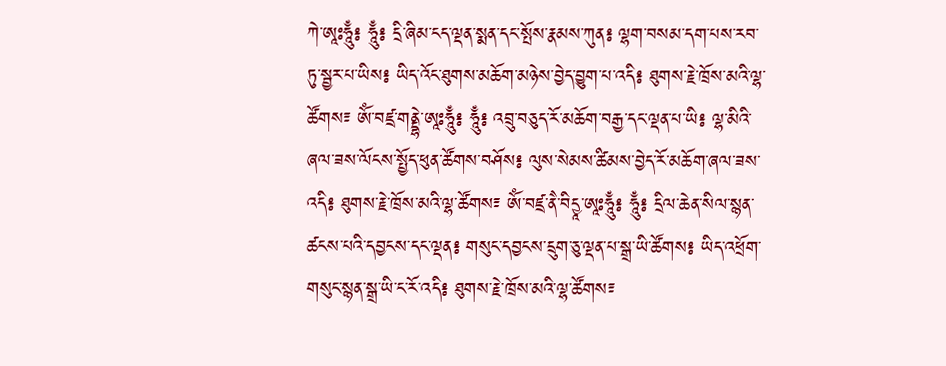ཀེ་ཨཱཿཧཱུྃ༔ ཧཱུྃ༔ དྲི་ཞིམ་ངད་ལྡན་སྨན་དང་སྤོས་རྣམས་ཀུན༔ ལྷག་བསམ་དག་པས་རབ་ཏུ་སྦྱར་པ་ཡིས༔ ཡིད་འོང་ཐུགས་མཆོག་མཉེས་བྱེད་བྱུག་པ་འདི༔ ཐུགས་རྗེ་ཁྲོས་མའི་ལྷ་ཚོགས༴ ཨོཾ་བཛྲ་གནྡྷེ་ཨཱཿཧཱུྃ༔ ཧཱུྃ༔ འབྲུ་བཅུད་རོ་མཆོག་བརྒྱ་དང་ལྡན་པ་ཡི༔ ལྷ་མིའི་ཞལ་ཟས་ལོངས་སྤྱོད་ཕུན་ཚོགས་བཤོས༔ ལུས་སེམས་ཚིམས་བྱེད་རོ་མཆོག་ཞལ་ཟས་འདི༔ ཐུགས་རྗེ་ཁྲོས་མའི་ལྷ་ཚོགས༴ ཨོཾ་བཛྲ་ནཻ་བིདྱཱ་ཨཱཿཧཱུྃ༔ ཧཱུྃ༔ དྲིལ་ཆེན་སིལ་སྙན་ཚངས་པའི་དབྱངས་དང་ལྡན༔ གསུང་དབྱངས་དྲུག་ཅུ་ལྡན་པ་སྒྲ་ཡི་ཚོགས༔ ཡིད་འཕྲོག་གསུང་སྙན་སྒྲ་ཡི་ང་རོ་འདི༔ ཐུགས་རྗེ་ཁྲོས་མའི་ལྷ་ཚོགས༴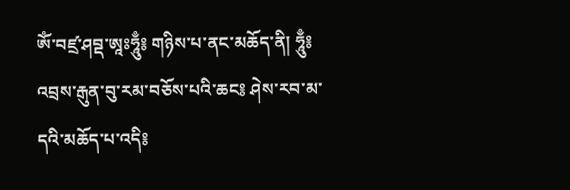ཨོཾ་བཛྲ་ཤབྡ་ཨཱཿཧཱུྃ༔ གཉིས་པ་ནང་མཆོད་ནི། ཧཱུྃ༔ འབྲས་རྒུན་བུ་རམ་བཅོས་པའི་ཆང༔ ཤེས་རབ་མ་དའི་མཆོད་པ་འདི༔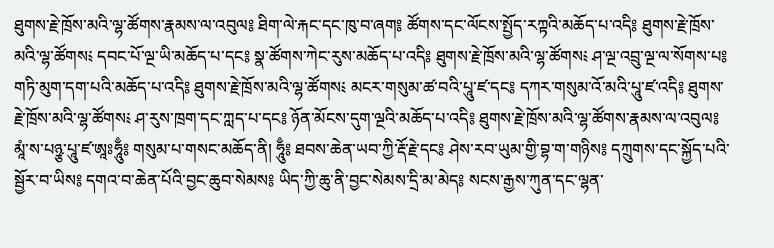ཐུགས་རྗེ་ཁྲོས་མའི་ལྷ་ཚོགས་རྣམས་ལ་འབུལ༔ ཐིག་ལེ་རྐང་དང་ཁུ་བ་ཞག༔ ཚོགས་དང་ལོངས་སྤྱོད་རཀྟའི་མཆོད་པ་འདི༔ ཐུགས་རྗེ་ཁྲོས་མའི་ལྷ་ཚོགས༴ དབང་པོ་ལྔ་ཡི་མཆོད་པ་དང༔ སྣ་ཚོགས་ཀེང་རུས་མཆོད་པ་འདི༔ ཐུགས་རྗེ་ཁྲོས་མའི་ལྷ་ཚོགས༴ ཤ་ལྔ་འབྲུ་ལྔ་ལ་སོགས་པ༔ གཏི་མུག་དག་པའི་མཆོད་པ་འདི༔ ཐུགས་རྗེ་ཁྲོས་མའི་ལྷ་ཚོགས༴ མངར་གསུམ་ཚ་བའི་པཱུ་ཛ་དང༔ དཀར་གསུམ་འོ་མའི་པཱུ་ཛ་འདི༔ ཐུགས་རྗེ་ཁྲོས་མའི་ལྷ་ཚོགས༴ ཤ་རུས་ཁྲག་དང་ཀླད་པ་དང༔ ཉོན་མོངས་དུག་ལྔའི་མཆོད་པ་འདི༔ ཐུགས་རྗེ་ཁྲོས་མའི་ལྷ་ཚོགས་རྣམས་ལ་འབུལ༔ མཱཾ་ས་པཉྩ་པཱུ་ཛ་ཨཱཿཧཱུྃ༔ གསུམ་པ་གསང་མཆོད་ནི། ཧཱུྃ༔ ཐབས་ཆེན་ཡབ་ཀྱི་རྡོ་རྗེ་དང༔ ཤེས་རབ་ཡུམ་གྱི་བྷ་ག་གཉིས༔ དཀྲུགས་དང་སྐྱོད་པའི་སྦྱོར་བ་ཡིས༔ དགའ་བ་ཆེན་པོའི་བྱང་ཆུབ་སེམས༔ ཡིད་ཀྱི་ཆུ་ནི་བྱང་སེམས་དྲི་མ་མེད༔ སངས་རྒྱས་ཀུན་དང་ལྷན་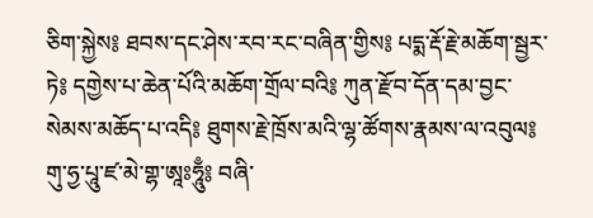ཅིག་སྐྱེས༔ ཐབས་དང་ཤེས་རབ་རང་བཞིན་གྱིས༔ པདྨ་རྡོ་རྗེ་མཆོག་སྦྱར་ཏེ༔ དགྱེས་པ་ཆེན་པོའི་མཆོག་གྲོལ་བའི༔ ཀུན་རྫོབ་དོན་དམ་བྱང་སེམས་མཆོད་པ་འདི༔ ཐུགས་རྗེ་ཁྲོས་མའི་ལྷ་ཚོགས་རྣམས་ལ་འབུལ༔ གུ་ཧྱ་པཱུ་ཛ་མེ་གྷ་ཨཱཿཧཱུྃ༔ བཞི་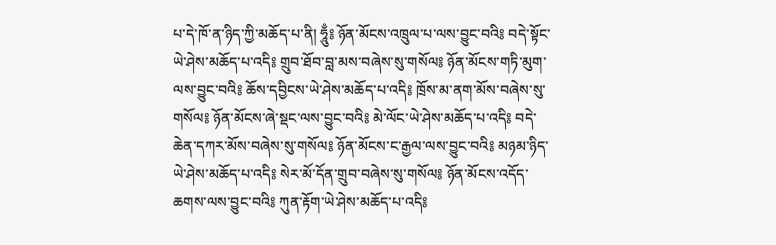པ་དེ་ཁོ་ན་ཉིད་ཀྱི་མཆོད་པ་ནི། ཧཱུྃ༔ ཉོན་མོངས་འཁྲུལ་པ་ལས་བྱུང་བའི༔ བདེ་སྟོང་ཡེ་ཤེས་མཆོད་པ་འདི༔ གྲུབ་ཐོབ་བླ་མས་བཞེས་སུ་གསོལ༔ ཉོན་མོངས་གཏི་མུག་ལས་བྱུང་བའི༔ ཆོས་དབྱིངས་ཡེ་ཤེས་མཆོད་པ་འདི༔ ཁྲོས་མ་ནག་མོས་བཞེས་སུ་གསོལ༔ ཉོན་མོངས་ཞེ་སྡང་ལས་བྱུང་བའི༔ མེ་ལོང་ཡེ་ཤེས་མཆོད་པ་འདི༔ བདེ་ཆེན་དཀར་མོས་བཞེས་སུ་གསོལ༔ ཉོན་མོངས་ང་རྒྱལ་ལས་བྱུང་བའི༔ མཉམ་ཉིད་ཡེ་ཤེས་མཆོད་པ་འདི༔ སེར་མོ་དོན་གྲུབ་བཞེས་སུ་གསོལ༔ ཉོན་མོངས་འདོད་ཆགས་ལས་བྱུང་བའི༔ ཀུན་རྟོག་ཡེ་ཤེས་མཆོད་པ་འདི༔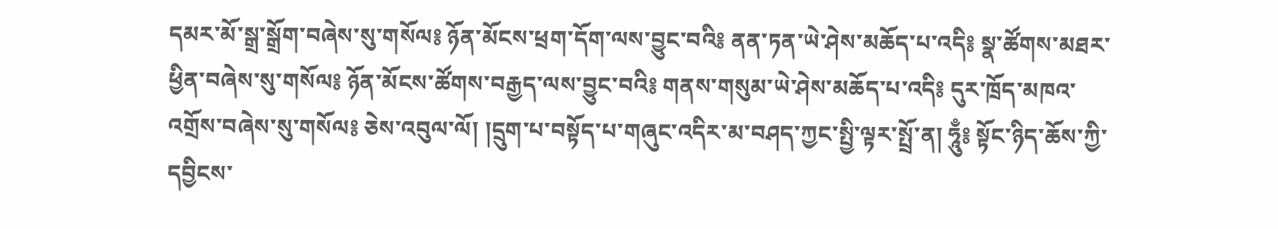དམར་མོ་སྒྲ་སྒྲོག་བཞེས་སུ་གསོལ༔ ཉོན་མོངས་ཕྲག་དོག་ལས་བྱུང་བའི༔ ནན་ཏན་ཡེ་ཤེས་མཆོད་པ་འདི༔ སྣ་ཚོགས་མཐར་ཕྱིན་བཞེས་སུ་གསོལ༔ ཉོན་མོངས་ཚོགས་བརྒྱད་ལས་བྱུང་བའི༔ གནས་གསུམ་ཡེ་ཤེས་མཆོད་པ་འདི༔ དུར་ཁྲོད་མཁའ་འགྲོས་བཞེས་སུ་གསོལ༔ ཅེས་འབུལ་ལོ། །དྲུག་པ་བསྟོད་པ་གཞུང་འདིར་མ་བཤད་ཀྱང་སྤྱི་ལྟར་སྤྲོ་ན། ཧཱུྃ༔ སྟོང་ཉིད་ཆོས་ཀྱི་དབྱིངས་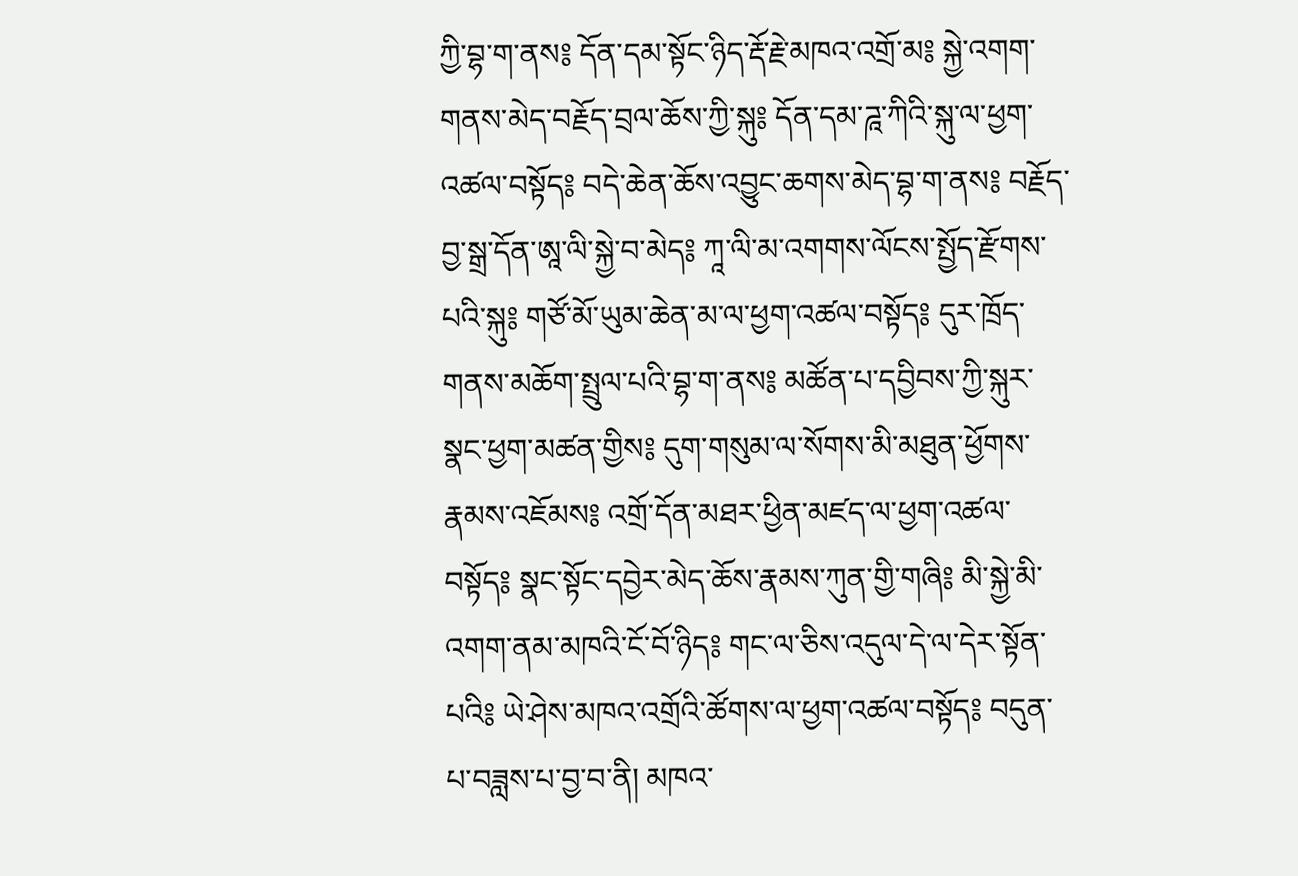ཀྱི་བྷ་ག་ནས༔ དོན་དམ་སྟོང་ཉིད་རྡོ་རྗེ་མཁའ་འགྲོ་མ༔ སྐྱེ་འགག་གནས་མེད་བརྗོད་བྲལ་ཆོས་ཀྱི་སྐུ༔ དོན་དམ་ཌཱ་ཀིའི་སྐུ་ལ་ཕྱག་འཚལ་བསྟོད༔ བདེ་ཆེན་ཆོས་འབྱུང་ཆགས་མེད་བྷ་ག་ནས༔ བརྗོད་བྱ་སྒྲ་དོན་ཨཱ་ལི་སྐྱེ་བ་མེད༔ ཀཱ་ལི་མ་འགགས་ལོངས་སྤྱོད་རྫོགས་པའི་སྐུ༔ གཙོ་མོ་ཡུམ་ཆེན་མ་ལ་ཕྱག་འཚལ་བསྟོད༔ དུར་ཁྲོད་གནས་མཆོག་སྤྲུལ་པའི་བྷ་ག་ནས༔ མཚོན་པ་དབྱིབས་ཀྱི་སྐུར་སྣང་ཕྱག་མཚན་གྱིས༔ དུག་གསུམ་ལ་སོགས་མི་མཐུན་ཕྱོགས་རྣམས་འཇོམས༔ འགྲོ་དོན་མཐར་ཕྱིན་མཛད་ལ་ཕྱག་འཚལ་བསྟོད༔ སྣང་སྟོང་དབྱེར་མེད་ཆོས་རྣམས་ཀུན་གྱི་གཞི༔ མི་སྐྱེ་མི་འགག་ནམ་མཁའི་ངོ་བོ་ཉིད༔ གང་ལ་ཅིས་འདུལ་དེ་ལ་དེར་སྟོན་པའི༔ ཡེ་ཤེས་མཁའ་འགྲོའི་ཚོགས་ལ་ཕྱག་འཚལ་བསྟོད༔ བདུན་པ་བཟླས་པ་བྱ་བ་ནི། མཁའ་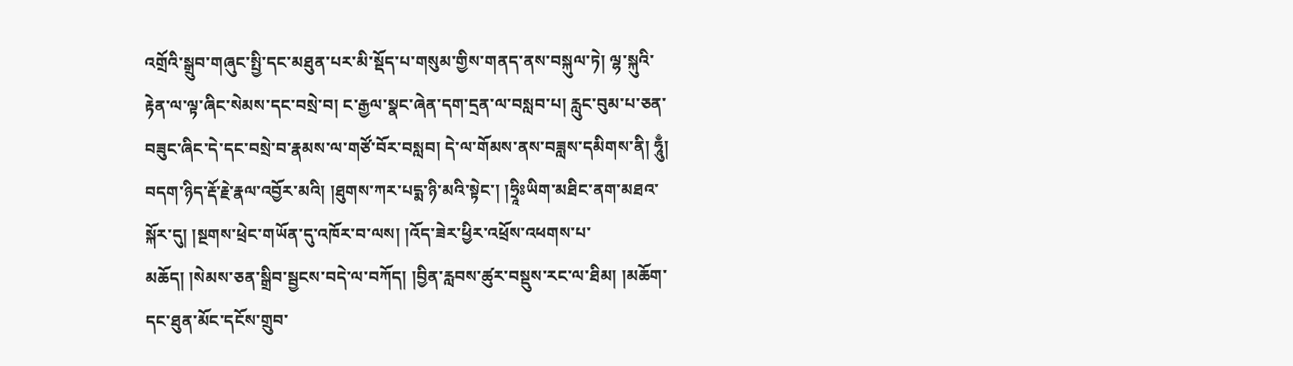འགྲོའི་སྒྲུབ་གཞུང་སྤྱི་དང་མཐུན་པར་མི་སྡོད་པ་གསུམ་གྱིས་གནད་ནས་བསྐུལ་ཏེ། ལྷ་སྐུའི་རྟེན་ལ་ལྟ་ཞིང་སེམས་དང་བསྲེ་བ། ང་རྒྱལ་སྣང་ཞེན་དག་དྲན་ལ་བསླབ་པ། རླུང་བུམ་པ་ཅན་བཟུང་ཞིང་དེ་དང་བསྲེ་བ་རྣམས་ལ་གཙོ་བོར་བསླབ། དེ་ལ་གོམས་ནས་བཟླས་དམིགས་ནི། ཧཱུྃ། བདག་ཉིད་རྡོ་རྗེ་རྣལ་འབྱོར་མའི། །ཐུགས་ཀར་པདྨ་ཉི་མའི་སྟེང་། །ཧྲཱིཿཡིག་མཐིང་ནག་མཐའ་སྐོར་དུ། །སྔགས་ཕྲེང་གཡོན་དུ་འཁོར་བ་ལས། །འོད་ཟེར་ཕྱིར་འཕྲོས་འཕགས་པ་མཆོད། །སེམས་ཅན་སྒྲིབ་སྦྱངས་བདེ་ལ་བཀོད། །བྱིན་རླབས་ཚུར་བསྡུས་རང་ལ་ཐིམ། །མཆོག་དང་ཐུན་མོང་དངོས་གྲུབ་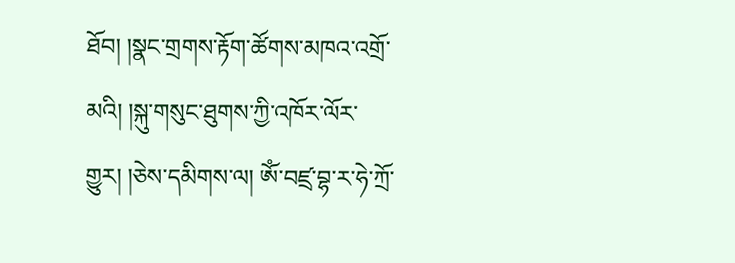ཐོབ། །སྣང་གྲགས་རྟོག་ཚོགས་མཁའ་འགྲོ་མའི། །སྐུ་གསུང་ཐུགས་ཀྱི་འཁོར་ལོར་གྱུར། །ཅེས་དམིགས་ལ། ཨོཾ་བཛྲ་བྷ་ར་ཧེ་ཀྲོ་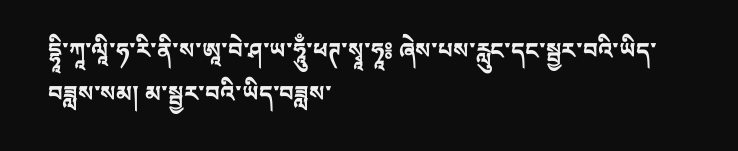དྷཱི་ཀཱ་ལཱི་ཧ་རི་ནི་ས་ཨཱ་བེ་ཤ་ཡ་ཧཱུྃ་ཕཊ་སྭཱ་ཧཱ༔ ཞེས་པས་རླུང་དང་སྦྱར་བའི་ཡིད་བཟླས་སམ། མ་སྦྱར་བའི་ཡིད་བཟླས་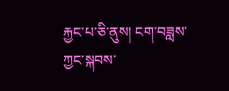རྐྱང་པ་ཅི་ནུས། ངག་བཟླས་ཀྱང་སྐབས་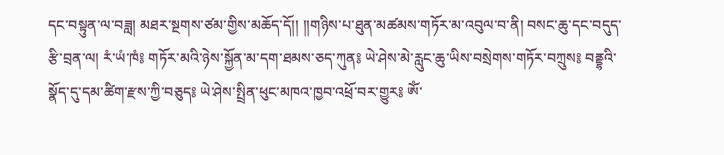དང་བསྟུན་ལ་བཟླ། མཐར་སྔགས་ཙམ་གྱིས་མཆོད་དོ།། །།གཉིས་པ་ཐུན་མཚམས་གཏོར་མ་འབུལ་བ་ནི། བསང་ཆུ་དང་བདུད་རྩི་བྲན་ལ། རཾ་ཡཾ་ཁཾ༔ གཏོར་མའི་ཉེས་སྐྱོན་མ་དག་ཐམས་ཅད་ཀུན༔ ཡེ་ཤེས་མེ་རླུང་ཆུ་ཡིས་བསྲེགས་གཏོར་བཀྲུས༔ བནྡྷའི་སྣོད་དུ་དམ་ཚིག་རྫས་ཀྱི་བཅུད༔ ཡེ་ཤེས་སྤྲིན་ཕུང་མཁའ་ཁྱབ་འཕྲོ་བར་གྱུར༔ ཨོཾ་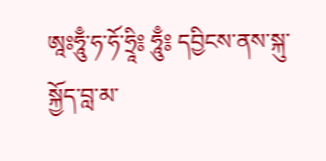ཨཱཿཧཱུྃ་ཧ་ཧོ་ཧྲཱི༔ ཧཱུྃ༔ དབྱིངས་ནས་སྐུ་སྐྱོད་བླ་མ་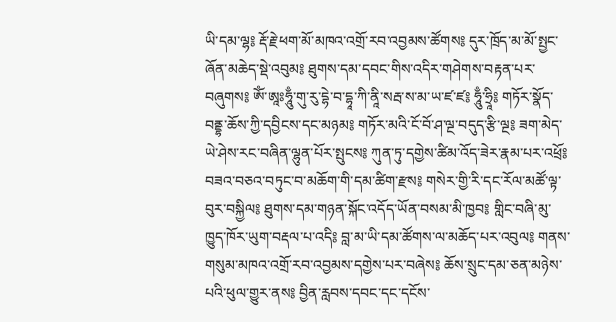ཡི་དམ་ལྷ༔ རྡོ་རྗེ་ཕག་མོ་མཁའ་འགྲོ་རབ་འབྱམས་ཚོགས༔ དུར་ཁྲོད་མ་མོ་སྤྱང་ཞོན་མཆེད་སྡེ་འབུམ༔ ཐུགས་དམ་དབང་གིས་འདིར་གཤེགས་བརྟན་པར་བཞུགས༔ ཨོཾ་ཨཱཿཧཱུྃ་གུ་རུ་དྷེ་བ་དྷཱ་ཀི་ནཱི་སརྦ་ས་མ་ཡ་ཛ་ཛ༔ ཧཱུྃ་ཧྲཱི༔ གཏོར་སྣོད་བནྡྷ་ཆོས་ཀྱི་དབྱིངས་དང་མཉམ༔ གཏོར་མའི་ངོ་བོ་ཤ་ལྔ་བདུད་རྩི་ལྔ༔ ཟག་མེད་ཡེ་ཤེས་རང་བཞིན་ལྷུན་པོར་སྤུངས༔ ཀུན་ཏུ་དགྱེས་ཚིམ་འོད་ཟེར་རྣམ་པར་འཕྲོ༔ བཟའ་བཅའ་བཏུང་བ་མཆོག་གི་དམ་ཚིག་རྫས༔ གསེར་གྱི་རི་དང་རོལ་མཚོ་ལྟ་བུར་བསྐྱིལ༔ ཐུགས་དམ་གཉན་སྐོང་འདོད་ཡོན་བསམ་མི་ཁྱབ༔ གླིང་བཞི་མུ་ཁྱུད་ཁོར་ཡུག་བརྡལ་པ་འདི༔ བླ་མ་ཡི་དམ་ཚོགས་ལ་མཆོད་པར་འབུལ༔ གནས་གསུམ་མཁའ་འགྲོ་རབ་འབྱམས་དགྱེས་པར་བཞེས༔ ཆོས་སྲུང་དམ་ཅན་མཉེས་པའི་ཕུལ་གྱུར་ནས༔ བྱིན་རླབས་དབང་དང་དངོས་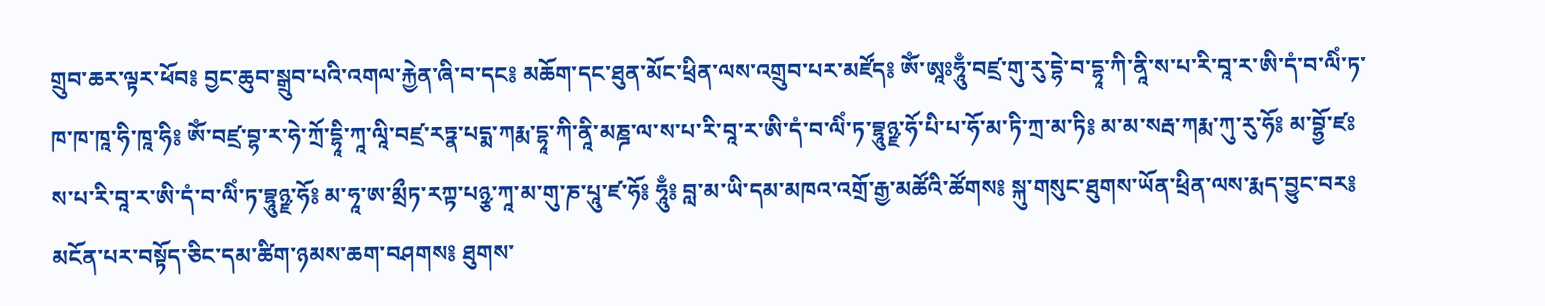གྲུབ་ཆར་ལྟར་ཕོབ༔ བྱང་ཆུབ་སྒྲུབ་པའི་འགལ་རྐྱེན་ཞི་བ་དང༔ མཆོག་དང་ཐུན་མོང་ཕྲིན་ལས་འགྲུབ་པར་མཛོད༔ ཨོཾ་ཨཱཿཧཱུྃ་བཛྲ་གུ་རུ་དྷེ་བ་དྷཱ་ཀི་ནཱི་ས་པ་རི་བཱ་ར་ཨི་དཾ་བ་ལིཾ་ཏ་ཁ་ཁ་ཁཱ་ཧི་ཁཱ་ཧི༔ ཨོཾ་བཛྲ་བྷ་ར་ཧེ་ཀྲོ་དྷཱི་ཀཱ་ལཱི་བཛྲ་རཏྣ་པདྨ་ཀརྨ་དྷཱ་ཀི་ནཱི་མཎྜ་ལ་ས་པ་རི་བཱ་ར་ཨི་དཾ་བ་ལིཾ་ཏ་བྷཱུཉྫ་ཧོ་པི་པ་ཧོ་མ་ཏི་ཀྲ་མ་ཏི༔ མ་མ་སརྦ་ཀརྨ་ཀུ་རུ་ཧོ༔ མ་བྷྱོ་ཛཿས་པ་རི་བཱ་ར་ཨི་དཾ་བ་ལིཾ་ཏ་བྷཱུཉྫ་ཧོ༔ མ་ཧཱ་ཨ་མྲྀཏ་རཀྟ་པཉྩ་ཀཱ་མ་གུ་ཎ་པཱུ་ཛ་ཧོ༔ ཧཱུྃ༔ བླ་མ་ཡི་དམ་མཁའ་འགྲོ་རྒྱ་མཚོའི་ཚོགས༔ སྐུ་གསུང་ཐུགས་ཡོན་ཕྲིན་ལས་རྨད་བྱུང་བར༔ མངོན་པར་བསྟོད་ཅིང་དམ་ཚིག་ཉམས་ཆག་བཤགས༔ ཐུགས་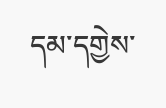དམ་དགྱེས་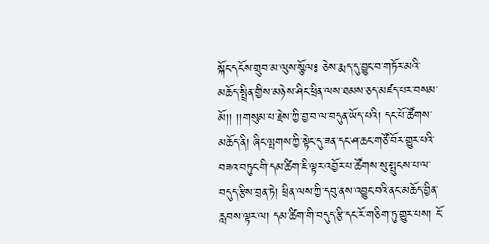སྐོང་དངོས་གྲུབ་མ་ལུས་སྩོལ༔ ཅེས་རྨད་དུ་བྱུང་བ་གཏོར་མའི་མཆོད་སྤྲིན་གྱིས་མཉེས་ཤིང་ཕྲིན་ལས་ཐམས་ཅད་མཛད་པར་བསམ་མོ།། །།གསུམ་པ་རྗེས་ཀྱི་བྱ་བ་ལ་བདུན་ཡོད་པའི། དང་པོ་ཚོགས་མཆོད་ནི། ཞིང་ལྤགས་ཀྱི་སྟེང་དུ་ཟན་དང་ཤ་ཆང་གཙོ་བོར་གྱུར་པའི་བཟའ་བཏུང་གི་དམ་ཚིག་ཇི་ལྟར་འབྱོར་པ་ཚོགས་སུ་སྤུངས་པ་ལ་བདུད་རྩིས་བྲན་ཏེ། ཕྲིན་ལས་ཀྱི་དབུ་ནས་འབྱུང་བའི་ནང་མཆོད་བྱིན་རླབས་ལྟར་ལ། དམ་ཚིག་གི་བདུད་རྩི་དང་རོ་གཅིག་ཏུ་གྱུར་པས། ངོ་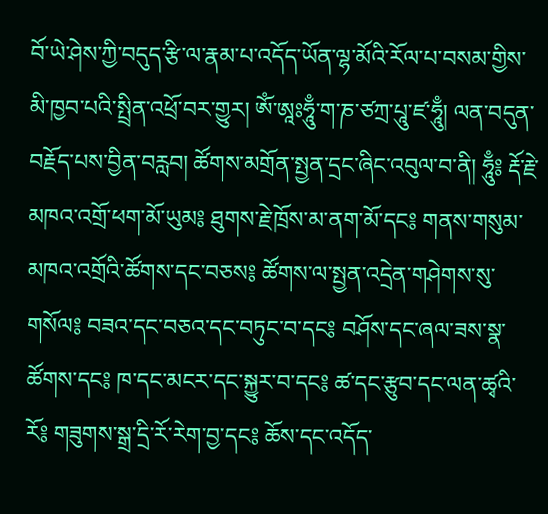བོ་ཡེ་ཤེས་ཀྱི་བདུད་རྩི་ལ་རྣམ་པ་འདོད་ཡོན་ལྷ་མོའི་རོལ་པ་བསམ་གྱིས་མི་ཁྱབ་པའི་སྤྲིན་འཕྲོ་བར་གྱུར། ཨོཾ་ཨཱཿཧཱུྃ་ག་ཎ་ཙཀྲ་པཱུ་ཛ་ཧཱུྃ། ལན་བདུན་བརྗོད་པས་བྱིན་བརླབ། ཚོགས་མགྲོན་སྤྱན་དྲང་ཞིང་འབུལ་བ་ནི། ཧཱུྃ༔ རྡོ་རྗེ་མཁའ་འགྲོ་ཕག་མོ་ཡུམ༔ ཐུགས་རྗེ་ཁྲོས་མ་ནག་མོ་དང༔ གནས་གསུམ་མཁའ་འགྲོའི་ཚོགས་དང་བཅས༔ ཚོགས་ལ་སྤྱན་འདྲེན་གཤེགས་སུ་གསོལ༔ བཟའ་དང་བཅའ་དང་བཏུང་བ་དང༔ བཤོས་དང་ཞལ་ཟས་སྣ་ཚོགས་དང༔ ཁ་དང་མངར་དང་སྐྱུར་བ་དང༔ ཚ་དང་རྩུབ་དང་ལན་ཚྭའི་རོ༔ གཟུགས་སྒྲ་དྲི་རོ་རེག་བྱ་དང༔ ཆོས་དང་འདོད་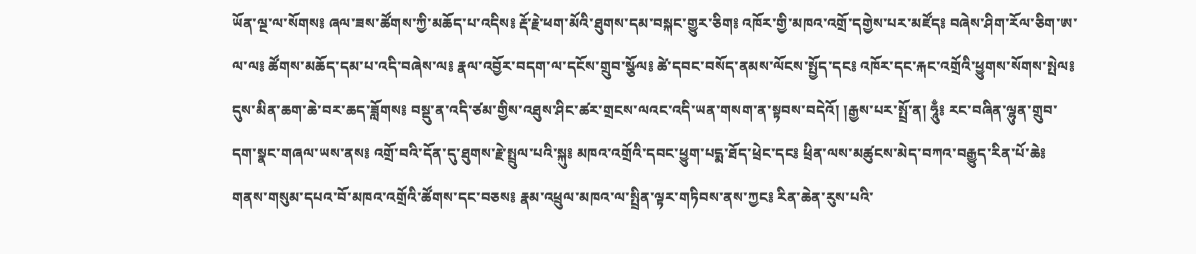ཡོན་ལྔ་ལ་སོགས༔ ཞལ་ཟས་ཚོགས་ཀྱི་མཆོད་པ་འདིས༔ རྡོ་རྗེ་ཕག་མོའི་ཐུགས་དམ་བསྐང་གྱུར་ཅིག༔ འཁོར་གྱི་མཁའ་འགྲོ་དགྱེས་པར་མཛོད༔ བཞེས་ཤིག་རོལ་ཅིག་ཨ་ལ་ལ༔ ཚོགས་མཆོད་དམ་པ་འདི་བཞེས་ལ༔ རྣལ་འབྱོར་བདག་ལ་དངོས་གྲུབ་སྩོལ༔ ཚེ་དབང་བསོད་ནམས་ལོངས་སྤྱོད་དང༔ འཁོར་དང་རྐང་འགྲོའི་ཕྱུགས་སོགས་སྤེལ༔ དུས་མིན་ཆག་ཆེ་བར་ཆད་ཟློགས༔ བསྡུ་ན་འདི་ཙམ་གྱིས་འཐུས་ཤིང་ཚར་གྲངས་ལའང་འདི་ཡན་གསག་ན་སྟབས་བདེའོ། །རྒྱས་པར་སྤྲོ་ན། ཧཱུྃ༔ རང་བཞིན་ལྷུན་གྲུབ་དག་སྣང་གཞལ་ཡས་ནས༔ འགྲོ་བའི་དོན་དུ་ཐུགས་རྗེ་སྤྲུལ་པའི་སྐུ༔ མཁའ་འགྲོའི་དབང་ཕྱུག་པདྨ་ཐོད་ཕྲེང་དང༔ ཕྲིན་ལས་མཚུངས་མེད་བཀའ་བརྒྱུད་རིན་པོ་ཆེ༔ གནས་གསུམ་དཔའ་བོ་མཁའ་འགྲོའི་ཚོགས་དང་བཅས༔ རྣམ་འཕྲུལ་མཁའ་ལ་སྤྲིན་ལྟར་གཏིབས་ནས་ཀྱང༔ རིན་ཆེན་རུས་པའི་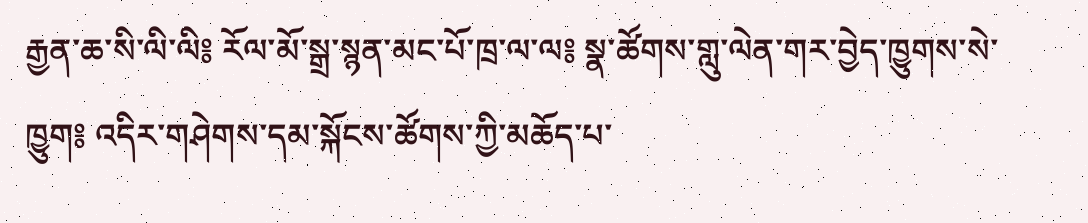རྒྱན་ཆ་སི་ལི་ལི༔ རོལ་མོ་སྒྲ་སྙན་མང་པོ་ཁྲ་ལ་ལ༔ སྣ་ཚོགས་གླུ་ལེན་གར་བྱེད་ཁྱུགས་སེ་ཁྱུག༔ འདིར་གཤེགས་དམ་སྐོངས་ཚོགས་ཀྱི་མཆོད་པ་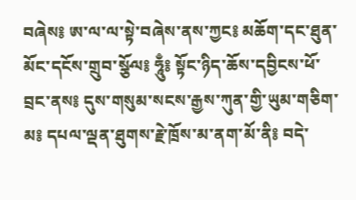བཞེས༔ ཨ་ལ་ལ་སྟེ་བཞེས་ནས་ཀྱང༔ མཆོག་དང་ཐུན་མོང་དངོས་གྲུབ་སྩོལ༔ ཧཱུྃ༔ སྟོང་ཉིད་ཆོས་དབྱིངས་ཕོ་བྲང་ནས༔ དུས་གསུམ་སངས་རྒྱས་ཀུན་གྱི་ཡུམ་གཅིག་མ༔ དཔལ་ལྡན་ཐུགས་རྗེ་ཁྲོས་མ་ནག་མོ་ནི༔ བདེ་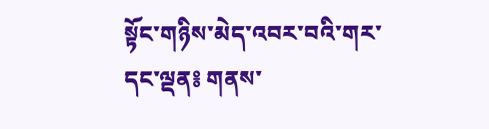སྟོང་གཉིས་མེད་འབར་བའི་གར་དང་ལྡན༔ གནས་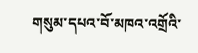གསུམ་དཔའ་བོ་མཁའ་འགྲོའི་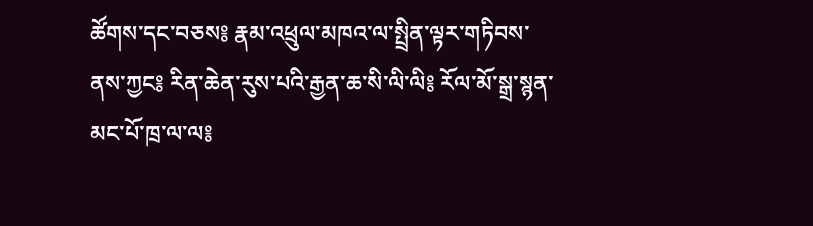ཚོགས་དང་བཅས༔ རྣམ་འཕྲུལ་མཁའ་ལ་སྤྲིན་ལྟར་གཏིབས་ནས་ཀྱང༔ རིན་ཆེན་རུས་པའི་རྒྱན་ཆ་སི་ལི་ལི༔ རོལ་མོ་སྒྲ་སྙན་མང་པོ་ཁྲ་ལ་ལ༔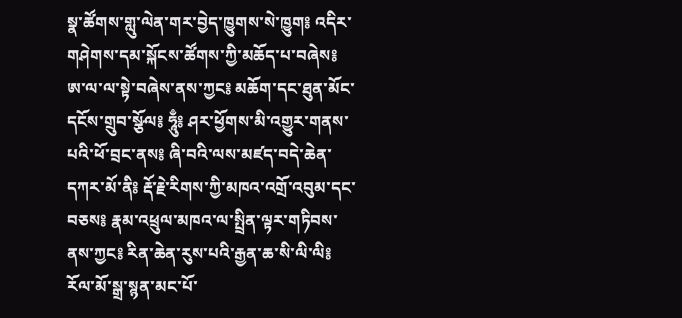སྣ་ཚོགས་གླུ་ལེན་གར་བྱེད་ཁྱུགས་སེ་ཁྱུག༔ འདིར་གཤེགས་དམ་སྐོངས་ཚོགས་ཀྱི་མཆོད་པ་བཞེས༔ ཨ་ལ་ལ་སྟེ་བཞེས་ནས་ཀྱང༔ མཆོག་དང་ཐུན་མོང་དངོས་གྲུབ་སྩོལ༔ ཧཱུྃ༔ ཤར་ཕྱོགས་མི་འགྱུར་གནས་པའི་ཕོ་བྲང་ནས༔ ཞི་བའི་ལས་མཛད་བདེ་ཆེན་དཀར་མོ་ནི༔ རྡོ་རྗེ་རིགས་ཀྱི་མཁའ་འགྲོ་འབུམ་དང་བཅས༔ རྣམ་འཕྲུལ་མཁའ་ལ་སྤྲིན་ལྟར་གཏིབས་ནས་ཀྱང༔ རིན་ཆེན་རུས་པའི་རྒྱན་ཆ་སི་ལི་ལི༔ རོལ་མོ་སྒྲ་སྙན་མང་པོ་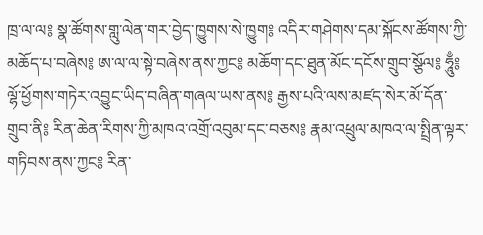ཁྲ་ལ་ལ༔ སྣ་ཚོགས་གླུ་ལེན་གར་བྱེད་ཁྱུགས་སེ་ཁྱུག༔ འདིར་གཤེགས་དམ་སྐོངས་ཚོགས་ཀྱི་མཆོད་པ་བཞེས༔ ཨ་ལ་ལ་སྟེ་བཞེས་ནས་ཀྱང༔ མཆོག་དང་ཐུན་མོང་དངོས་གྲུབ་སྩོལ༔ ཧཱུྃ༔ ལྷོ་ཕྱོགས་གཏེར་འབྱུང་ཡིད་བཞིན་གཞལ་ཡས་ནས༔ རྒྱས་པའི་ལས་མཛད་སེར་མོ་དོན་གྲུབ་ནི༔ རིན་ཆེན་རིགས་ཀྱི་མཁའ་འགྲོ་འབུམ་དང་བཅས༔ རྣམ་འཕྲུལ་མཁའ་ལ་སྤྲིན་ལྟར་གཏིབས་ནས་ཀྱང༔ རིན་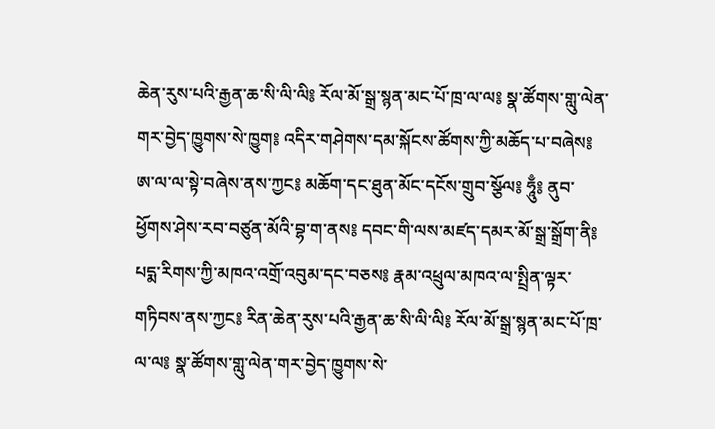ཆེན་རུས་པའི་རྒྱན་ཆ་སི་ལི་ལི༔ རོལ་མོ་སྒྲ་སྙན་མང་པོ་ཁྲ་ལ་ལ༔ སྣ་ཚོགས་གླུ་ལེན་གར་བྱེད་ཁྱུགས་སེ་ཁྱུག༔ འདིར་གཤེགས་དམ་སྐོངས་ཚོགས་ཀྱི་མཆོད་པ་བཞེས༔ ཨ་ལ་ལ་སྟེ་བཞེས་ནས་ཀྱང༔ མཆོག་དང་ཐུན་མོང་དངོས་གྲུབ་སྩོལ༔ ཧཱུྃ༔ ནུབ་ཕྱོགས་ཤེས་རབ་བཙུན་མོའི་བྷ་ག་ནས༔ དབང་གི་ལས་མཛད་དམར་མོ་སྒྲ་སྒྲོག་ནི༔ པདྨ་རིགས་ཀྱི་མཁའ་འགྲོ་འབུམ་དང་བཅས༔ རྣམ་འཕྲུལ་མཁའ་ལ་སྤྲིན་ལྟར་གཏིབས་ནས་ཀྱང༔ རིན་ཆེན་རུས་པའི་རྒྱན་ཆ་སི་ལི་ལི༔ རོལ་མོ་སྒྲ་སྙན་མང་པོ་ཁྲ་ལ་ལ༔ སྣ་ཚོགས་གླུ་ལེན་གར་བྱེད་ཁྱུགས་སེ་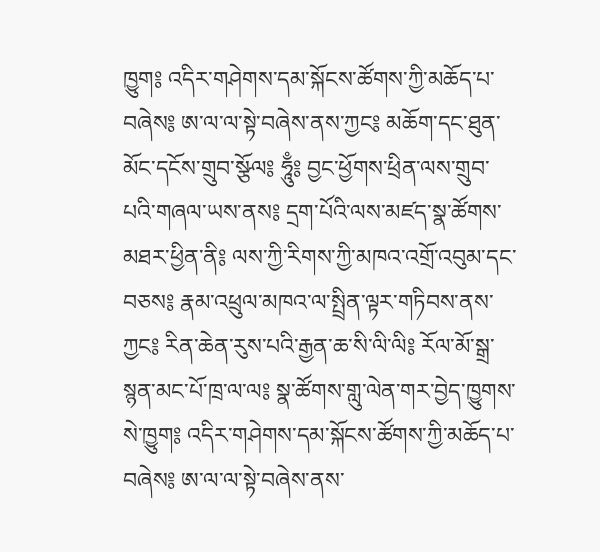ཁྱུག༔ འདིར་གཤེགས་དམ་སྐོངས་ཚོགས་ཀྱི་མཆོད་པ་བཞེས༔ ཨ་ལ་ལ་སྟེ་བཞེས་ནས་ཀྱང༔ མཆོག་དང་ཐུན་མོང་དངོས་གྲུབ་སྩོལ༔ ཧཱུྃ༔ བྱང་ཕྱོགས་ཕྲིན་ལས་གྲུབ་པའི་གཞལ་ཡས་ནས༔ དྲག་པོའི་ལས་མཛད་སྣ་ཚོགས་མཐར་ཕྱིན་ནི༔ ལས་ཀྱི་རིགས་ཀྱི་མཁའ་འགྲོ་འབུམ་དང་བཅས༔ རྣམ་འཕྲུལ་མཁའ་ལ་སྤྲིན་ལྟར་གཏིབས་ནས་ཀྱང༔ རིན་ཆེན་རུས་པའི་རྒྱན་ཆ་སི་ལི་ལི༔ རོལ་མོ་སྒྲ་སྙན་མང་པོ་ཁྲ་ལ་ལ༔ སྣ་ཚོགས་གླུ་ལེན་གར་བྱེད་ཁྱུགས་སེ་ཁྱུག༔ འདིར་གཤེགས་དམ་སྐོངས་ཚོགས་ཀྱི་མཆོད་པ་བཞེས༔ ཨ་ལ་ལ་སྟེ་བཞེས་ནས་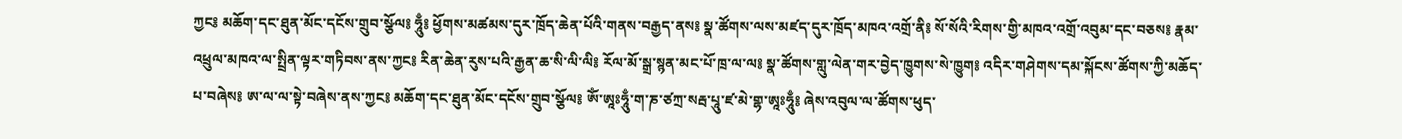ཀྱང༔ མཆོག་དང་ཐུན་མོང་དངོས་གྲུབ་སྩོལ༔ ཧཱུྃ༔ ཕྱོགས་མཚམས་དུར་ཁྲོད་ཆེན་པོའི་གནས་བརྒྱད་ནས༔ སྣ་ཚོགས་ལས་མཛད་དུར་ཁྲོད་མཁའ་འགྲོ་ནི༔ སོ་སོའི་རིགས་གྱི་མཁའ་འགྲོ་འབུམ་དང་བཅས༔ རྣམ་འཕྲུལ་མཁའ་ལ་སྤྲིན་ལྟར་གཏིབས་ནས་ཀྱང༔ རིན་ཆེན་རུས་པའི་རྒྱན་ཆ་སི་ལི་ལི༔ རོལ་མོ་སྒྲ་སྙན་མང་པོ་ཁྲ་ལ་ལ༔ སྣ་ཚོགས་གླུ་ལེན་གར་བྱེད་ཁྱུགས་སེ་ཁྱུག༔ འདིར་གཤེགས་དམ་སྐོངས་ཚོགས་ཀྱི་མཆོད་པ་བཞེས༔ ཨ་ལ་ལ་སྟེ་བཞེས་ནས་ཀྱང༔ མཆོག་དང་ཐུན་མོང་དངོས་གྲུབ་སྩོལ༔ ཨོཾ་ཨཱཿཧཱུྃ་ག་ཎ་ཙཀྲ་སརྦ་པཱུ་ཛ་མེ་གྷ་ཨཱཿཧཱུྃ༔ ཞེས་འབུལ་ལ་ཚོགས་ཕུད་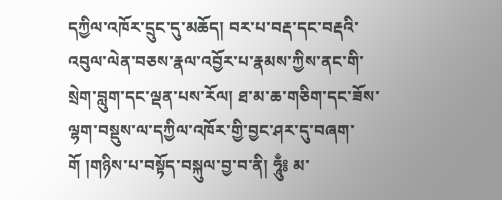དཀྱིལ་འཁོར་དྲུང་དུ་མཆོད། བར་པ་བརྡ་དང་བརྡའི་འབུལ་ལེན་བཅས་རྣལ་འབྱོར་པ་རྣམས་ཀྱིས་ནང་གི་སྲེག་བླུག་དང་ལྡན་པས་རོལ། ཐ་མ་ཆ་གཅིག་དང་ཟོས་ལྷག་བསྡུས་ལ་དཀྱིལ་འཁོར་གྱི་བྱང་ཤར་དུ་བཞག་གོ །གཉིས་པ་བསྟོད་བསྐུལ་བྱ་བ་ནི། ཧཱུྃ༔ མ་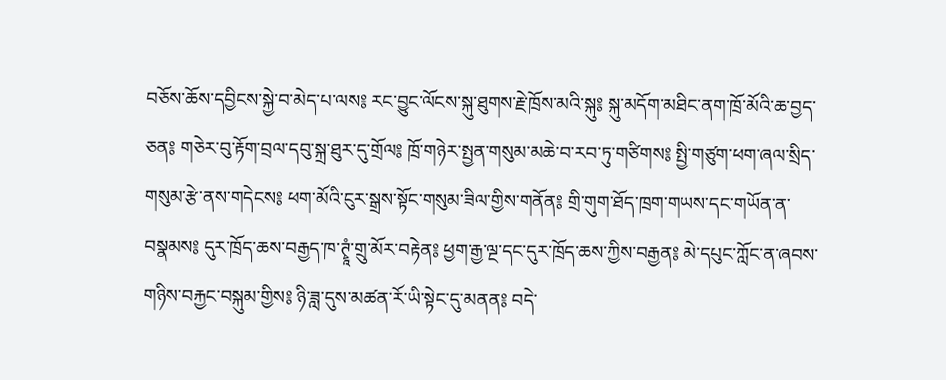བཅོས་ཆོས་དབྱིངས་སྐྱེ་བ་མེད་པ་ལས༔ རང་བྱུང་ལོངས་སྐུ་ཐུགས་རྗེ་ཁྲོས་མའི་སྐུ༔ སྐུ་མདོག་མཐིང་ནག་ཁྲོ་མོའི་ཆ་བྱད་ཅན༔ གཅེར་བུ་རྟོག་བྲལ་དབུ་སྐྲ་ཐུར་དུ་གྲོལ༔ ཁྲོ་གཉེར་སྤྱན་གསུམ་མཆེ་བ་རབ་ཏུ་གཙིགས༔ སྤྱི་གཙུག་ཕག་ཞལ་སྲིད་གསུམ་རྩེ་ནས་གདེངས༔ ཕག་མོའི་ངུར་སྒྲས་སྟོང་གསུམ་ཟིལ་གྱིས་གནོན༔ གྲི་གུག་ཐོད་ཁྲག་གཡས་དང་གཡོན་ན་བསྣམས༔ དུར་ཁྲོད་ཆས་བརྒྱད་ཁ་ཊྭཱཾ་གྲུ་མོར་བརྟེན༔ ཕྱག་རྒྱ་ལྔ་དང་དུར་ཁྲོད་ཆས་ཀྱིས་བརྒྱན༔ མེ་དཔུང་ཀློང་ན་ཞབས་གཉིས་བརྐྱང་བསྐུམ་གྱིས༔ ཉི་ཟླ་དུས་མཚན་རོ་ཡི་སྟེང་དུ་མནན༔ བདེ་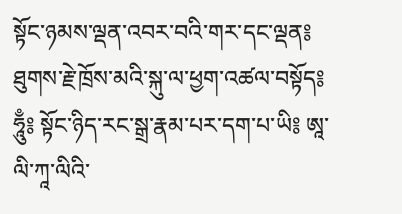སྟོང་ཉམས་ལྡན་འབར་བའི་གར་དང་ལྡན༔ ཐུགས་རྗེ་ཁྲོས་མའི་སྐུ་ལ་ཕྱག་འཚལ་བསྟོད༔ ཧཱུྃ༔ སྟོང་ཉིད་རང་སྒྲ་རྣམ་པར་དག་པ་ཡི༔ ཨཱ་ལི་ཀཱ་ལིའི་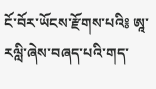ངོ་བོར་ཡོངས་རྫོགས་པའི༔ ཨཱ་རལླི་ཞེས་བཞད་པའི་གད་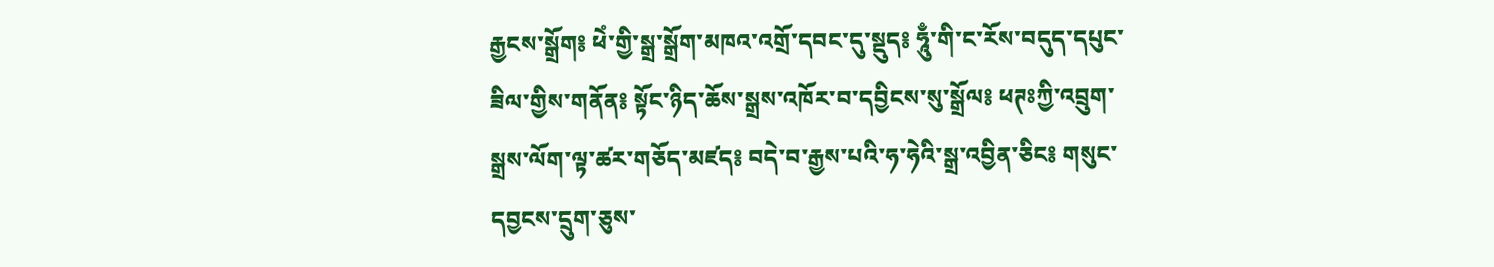རྒྱངས་སྒྲོག༔ ཕེཾ་གྱི་སྒྲ་སྒྲོག་མཁའ་འགྲོ་དབང་དུ་སྡུད༔ ཧཱུྃ་གི་ང་རོས་བདུད་དཔུང་ཟིལ་གྱིས་གནོན༔ སྟོང་ཉིད་ཆོས་སྒྲས་འཁོར་བ་དབྱིངས་སུ་སྒྲོལ༔ ཕཊཿཀྱི་འབྲུག་སྒྲས་ལོག་ལྟ་ཚར་གཅོད་མཛད༔ བདེ་བ་རྒྱས་པའི་ཧ་ཧེའི་སྒྲ་འབྱིན་ཅིང༔ གསུང་དབྱངས་དྲུག་ཅུས་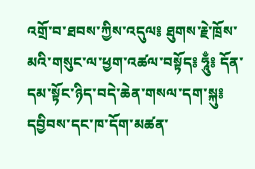འགྲོ་བ་ཐབས་ཀྱིས་འདུལ༔ ཐུགས་རྗེ་ཁྲོས་མའི་གསུང་ལ་ཕྱག་འཚལ་བསྟོད༔ ཧཱུྃ༔ དོན་དམ་སྟོང་ཉིད་བདེ་ཆེན་གསལ་དག་སྐུ༔ དབྱིབས་དང་ཁ་དོག་མཚན་